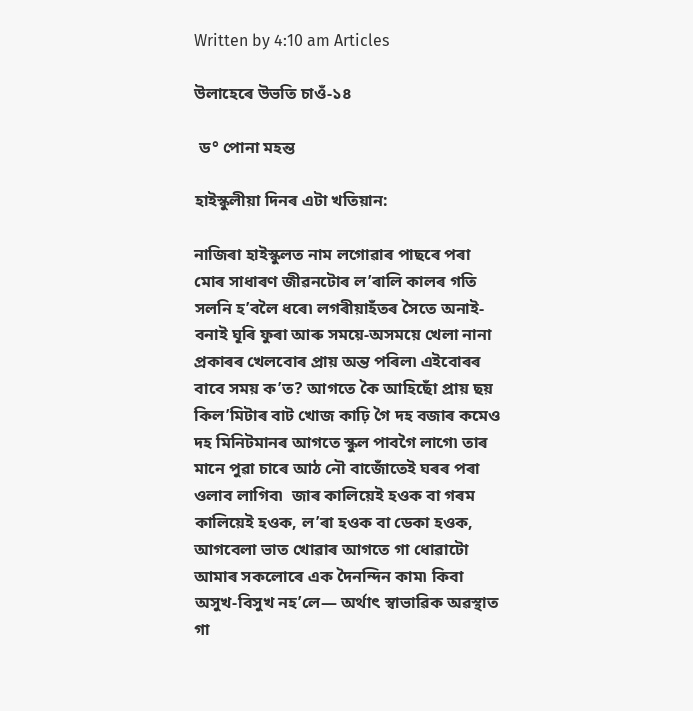Written by 4:10 am Articles

উলাহেৰে উভতি চাওঁ-১৪

 ড° পোনা মহন্ত

হাইস্কুলীয়া দিনৰ এটা খতিয়ান:

নাজিৰা হাইস্কুলত নাম লগোৱাৰ পাছৰে পৰা মোৰ সাধাৰণ জীৱনটোৰ ল’ৰালি কালৰ গতি সলনি হ’বলৈ ধৰে৷ লগৰীয়াহঁতৰ সৈতে অনাই-বনাই ঘূৰি ফুৰা আৰু সময়ে-অসময়ে খেলা নানা প্ৰকাৰৰ খেলবোৰ প্ৰায় অন্ত পৰিল৷ এইবোৰৰ বাবে সময় ক’ত? আগতে কৈ আহিছোঁ প্ৰায় ছয় কিল’মিটাৰ বাট খোজ কাঢ়ি গৈ দহ বজাৰ কমেও দহ মিনিটমানৰ আগতে স্কুল পাবগৈ লাগে৷ তাৰ মানে পুৱা চাৰে আঠ নৌ বাজোঁতেই ঘৰৰ পৰা ওলাব লাগিব৷  জাৰ কালিয়েই হওক বা গৰম কালিয়েই হওক, ল’ৰা হওক বা ডেকা হওক, আগবেলা ভাত খোৱাৰ আগতে গা ধোৱাটো আমাৰ সকলোৰে এক দৈনন্দিন কাম৷ কিবা অসুখ-বিসুখ নহ’লে— অৰ্থাৎ স্বাভাৱিক অৱস্থাত গা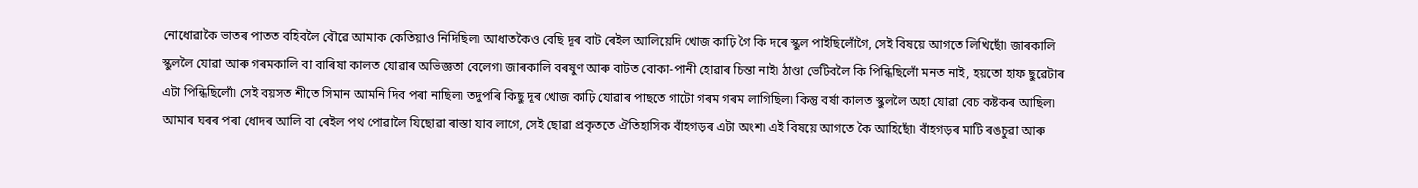নোধোৱাকৈ ভাতৰ পাতত বহিবলৈ বৌৱে আমাক কেতিয়াও নিদিছিল৷ আধাতকৈও বেছি দূৰ বাট ৰেইল আলিয়েদি খোজ কাঢ়ি গৈ কি দৰে স্কুল পাইছিলোঁগৈ, সেই বিষয়ে আগতে লিখিছোঁ৷ জাৰকালি স্কুললৈ যোৱা আৰু গৰমকালি বা বাৰিষা কালত যোৱাৰ অভিজ্ঞতা বেলেগ৷ জাৰকালি বৰষুণ আৰু বাটত বোকা-পানী হোৱাৰ চিন্তা নাই৷ ঠাণ্ডা ভেটিবলৈ কি পিন্ধিছিলোঁ মনত নাই, হয়তো হাফ ছুৱেটাৰ এটা পিন্ধিছিলোঁ৷ সেই বয়সত শীতে সিমান আমনি দিব পৰা নাছিল৷ তদুপৰি কিছু দূৰ খোজ কাঢ়ি যোৱাৰ পাছতে গাটো গৰম গৰম লাগিছিল৷ কিন্তু বৰ্ষা কালত স্কুললৈ অহা যোৱা বেচ কষ্টকৰ আছিল৷ আমাৰ ঘৰৰ পৰা ধোদৰ আলি বা ৰেইল পথ পোৱালৈ যিছোৱা ৰাস্তা যাব লাগে, সেই ছোৱা প্ৰকৃততে ঐতিহাসিক বাঁহগড়ৰ এটা অংশ৷ এই বিষয়ে আগতে কৈ আহিছোঁ৷ বাঁহগড়ৰ মাটি ৰঙচুৱা আৰু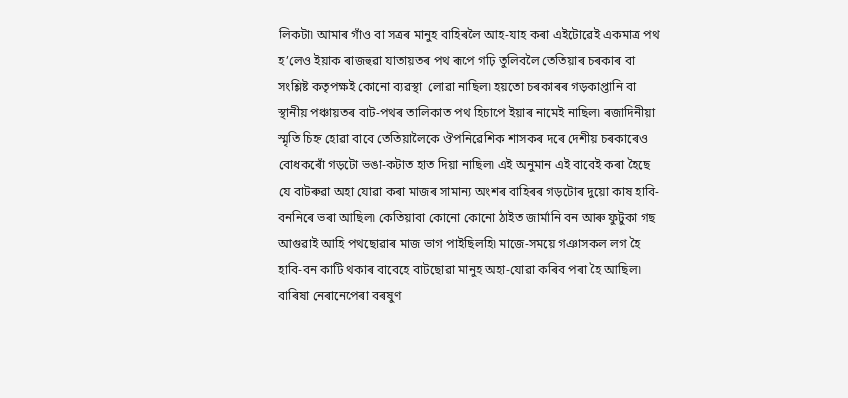লিকটা৷ আমাৰ গাঁও বা সত্ৰৰ মানুহ বাহিৰলৈ আহ-যাহ কৰা এইটোৱেই একমাত্ৰ পথ হ’লেও ইয়াক ৰাজহুৱা যাতায়তৰ পথ ৰূপে গঢ়ি তুলিবলৈ তেতিয়াৰ চৰকাৰ বা সংশ্লিষ্ট কতৃপক্ষই কোনো ব্যৱস্থা  লোৱা নাছিল৷ হয়তো চৰকাৰৰ গড়কাপ্তানি বা স্থানীয় পঞ্চায়তৰ বাট-পথৰ তালিকাত পথ হিচাপে ইয়াৰ নামেই নাছিল৷ ৰজাদিনীয়া স্মৃতি চিহ্ন হোৱা বাবে তেতিয়ালৈকে ঔপনিৱেশিক শাসকৰ দৰে দেশীয় চৰকাৰেও বোধকৰোঁ গড়টো ভঙা-কটাত হাত দিয়া নাছিল৷ এই অনুমান এই বাবেই কৰা হৈছে যে বাটৰুৱা অহা যোৱা কৰা মাজৰ সামান্য অংশৰ বাহিৰৰ গড়টোৰ দুয়ো কাষ হাবি-বননিৰে‍ ভৰা আছিল৷ কেতিয়াবা কোনো কোনো ঠাইত জাৰ্মানি বন আৰু ফুটুকা গছ আগুৱাই আহি পথছোৱাৰ মাজ ভাগ পাইছিলহি৷ মাজে-সময়ে গঞাসকল লগ হৈ হাবি-বন কাটি থকাৰ বাবেহে বাটছোৱা মানুহ অহা-যোৱা কৰিব পৰা হৈ আছিল৷ বাৰিষা নেৰানেপেৰা বৰষুণ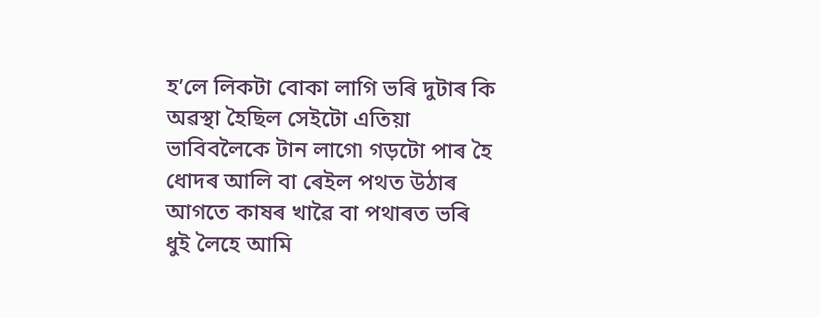হ’লে লিকটা বোকা লাগি ভৰি দুটাৰ কি অৱস্থা হৈছিল সেইটো এতিয়া ভাবিবলৈকে টান লাগে৷ গড়টো পাৰ হৈ ধোদৰ আলি বা ৰেইল পথত উঠাৰ আগতে কাষৰ খাৱৈ বা পথাৰত ভৰি ধুই লৈহে আমি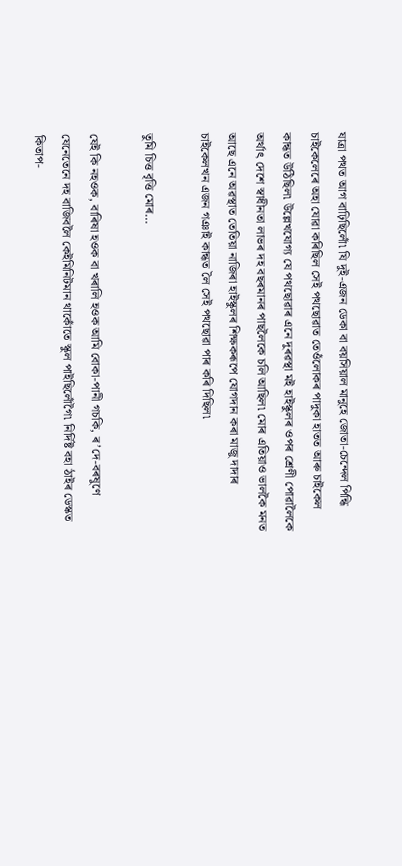যাত্ৰা পথত আগ বাঢ়িছিলোঁ৷ যি দুই-এজন ডেকা বা বয়সিয়াল মানুহে জোতা-চেন্দেল পিন্ধি চাইকেলেৰে অহা যোৱা কৰিছিল সেই পথছোৱাত তেওঁলোকৰ পাদুকা হাতত আৰু চাইকেল কান্ধত উঠিছিল৷ উল্লেখযোগ্য যে পথছোৱাৰ এনে দুৰৱস্থা মই হাইস্কুলৰ ওপৰ শ্ৰেণী পোৱালৈকে অৰ্থাৎ দেশে স্বাধীনতা লাভৰ দহ বছৰমানৰ পাছলৈকে চলি আছিল৷ মোৰ এতিয়াও ভালকৈ মনত আছে এনে অৱস্থাত তেতিয়া নাজিৰা হাইস্কুলৰ শিক্ষকৰূপে যোগদান কৰা মাজু দাদাৰ চাইকেলখন এজন গঞাই কান্ধত লৈ সেই পথছোৱা পাৰ কৰি দিছিল৷

তুমি চিত্ত বৃত্তি মোৰ…

যেই কি নহওক, বাৰিষা হওক বা খৰালি হওক আমি বোকা-পানী গচকি, ৰ’দে-বৰষুণে যেনেতেনে দহ বাজিবলৈ কেইমিনিটমান থাকোঁতে স্কুল পাইছিলোঁগৈ‍৷ নিৰ্দিষ্ট বহা ঠাইৰ ডেস্কত কিতাপ-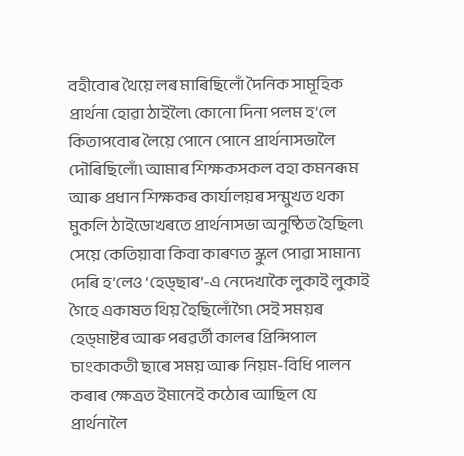বহীবোৰ থৈয়ে লৰ মাৰিছিলোঁ দৈনিক সামূহিক প্ৰাৰ্থনা হোৱা ঠাইলৈ৷ কোনো দিনা পলম হ’লে কিতাপবোৰ লৈয়ে পোনে পোনে প্ৰাৰ্থনাসভালৈ  দৌৰিছিলোঁ৷ আমাৰ শিক্ষকসকল বহা কমনৰূম আৰু প্ৰধান শিক্ষকৰ কাৰ্যালয়ৰ সন্মুখত থকা মুকলি ঠাইডোখৰতে প্ৰাৰ্থনাসভা অনুষ্ঠিত হৈছিল৷ সেয়ে কেতিয়াবা কিবা কাৰণত স্কুল পোৱা সামান্য দেৰি হ’লেও ‘হেড্‌ছাৰ’-এ নেদেখাকৈ লুকাই লুকাই গৈহে একাষত থিয় হৈছিলোঁগৈ৷ সেই সময়ৰ হেড্‌মাষ্টৰ আৰু পৰৱৰ্তী কালৰ প্ৰিন্সিপাল চাংকাকতী ছাৰে সময় আৰু নিয়ম-বিধি পালন কৰাৰ ক্ষেত্ৰত ইমানেই কঠোৰ আছিল যে প্ৰাৰ্থনালৈ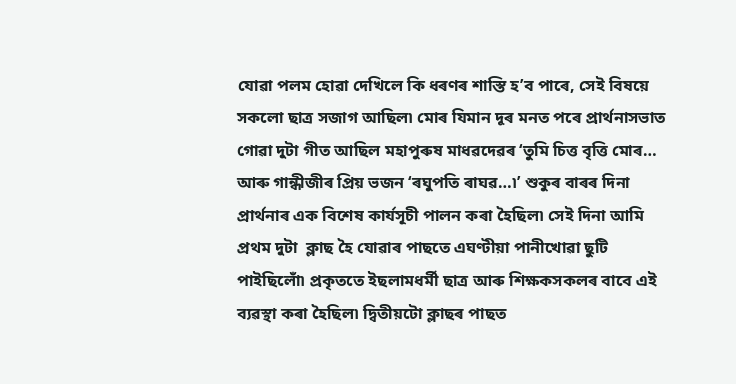যোৱা পলম হোৱা দেখিলে কি ধৰণৰ শাস্তি হ’ব পাৰে, সেই বিষয়ে সকলো ছাত্ৰ সজাগ আছিল৷ মোৰ যিমান দূৰ মনত পৰে প্ৰাৰ্থনাসভাত গোৱা দুটা গীত আছিল মহাপুৰুষ মাধৱদেৱৰ ‘তুমি চিত্ত বৃত্তি মোৰ… আৰু গান্ধীজীৰ প্ৰিয় ভজন ‘ৰঘুপতি ৰাঘৱ…৷’ শুকুৰ বাৰৰ দিনা প্ৰাৰ্থনাৰ এক বিশেষ কাৰ্যসূচী পালন কৰা হৈছিল৷ সেই দিনা আমি প্ৰথম দুটা  ক্লাছ হৈ যোৱাৰ পাছতে এঘণ্টীয়া পানীখোৱা ছুটি পাইছিলোঁ৷ প্ৰকৃততে ইছলামধৰ্মী ছাত্ৰ আৰু শিক্ষকসকলৰ বাবে এই ব্যৱস্থা কৰা হৈছিল৷ দ্বিতীয়টো ক্লাছৰ পাছত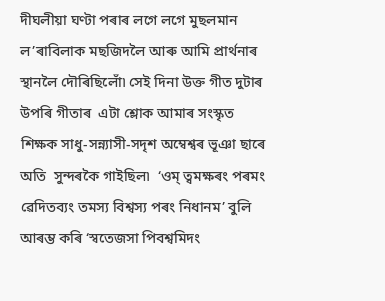দীঘলীয়া ঘণ্টা পৰাৰ লগে লগে মুছলমান ল’ৰাবিলাক মছজিদলৈ আৰু আমি প্ৰাৰ্থনাৰ স্থানলৈ দৌৰিছিলোঁ৷ সেই দিনা উক্ত গীত দুটাৰ উপৰি গীতাৰ  এটা শ্লোক আমাৰ সংস্কৃত শিক্ষক সাধু-সন্ন্যাসী-সদৃশ অম্বেশ্বৰ ভূঞা ছাৰে‍ অতি  সুন্দৰকৈ গাইছিল৷  ‘ওম্‌ ত্বমক্ষৰং পৰমং ৱেদিতব্যং তমস্য বিশ্বস্য পৰং নিধানম’ বুলি আৰম্ভ কৰি ‘স্বতেজসা পিবশ্বমিদং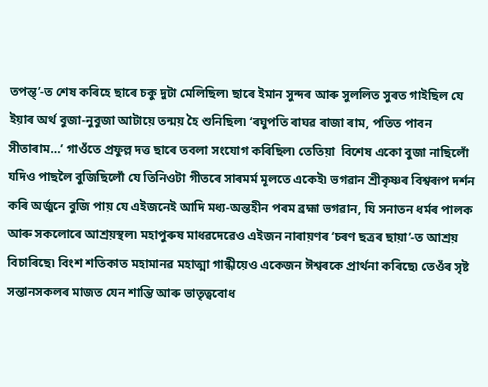তপন্ত্‌’-ত শেষ কৰিহে ছাৰে‍ চকু দুটা মেলিছিল৷ ছাৰে‍ ইমান সুন্দৰ আৰু সুললিত সুৰত গাইছিল যে ইয়াৰ অৰ্থ বুজা-নুবুজা আটায়ে তন্ময় হৈ শুনিছিল৷ ‘ৰঘুপতি ৰাঘৱ ৰাজা ৰাম, পতিত পাবন সীতাৰাম…’ গাওঁতে প্ৰফুল্ল দত্ত ছাৰে‍ তবলা সংযোগ কৰিছিল৷ তেতিয়া  বিশেষ একো বুজা নাছিলোঁ যদিও পাছলৈ বুজিছিলোঁ যে তিনিওটা গীতৰে সাৰমৰ্ম মূলতে একেই৷ ভগৱান শ্ৰীকৃষ্ণৰ বিশ্বৰূপ দৰ্শন কৰি অৰ্জুনে বুজি পায় যে এইজনেই আদি মধ্য-অন্তহীন পৰম ব্ৰহ্মা ভগৱান, যি সনাতন ধৰ্মৰ পালক আৰু সকলোৰে আশ্ৰয়স্থল৷ মহাপুৰুষ মাধৱদেৱেও এইজন নাৰায়ণৰ ‘চৰণ ছত্ৰৰ ছায়া’-ত আশ্ৰয় বিচাৰিছে৷ বিংশ শতিকাত মহামানৱ মহাত্মা গান্ধীয়েও একেজন ঈশ্বৰকে প্ৰাৰ্থনা কৰিছে৷ তেওঁৰ সৃষ্ট সন্তানসকলৰ মাজত যেন শান্তি আৰু ভাতৃত্ববোধ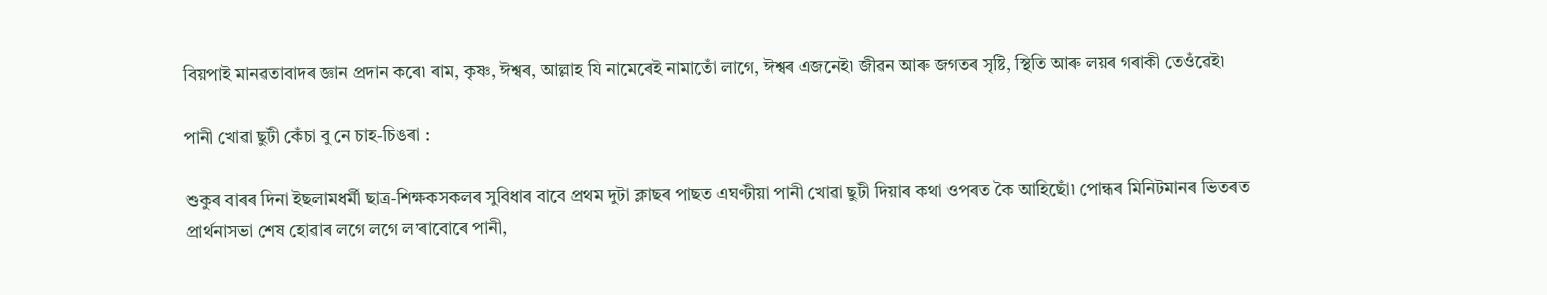বিয়পাই মানৱতাবাদৰ জ্ঞান প্ৰদান কৰে৷ ৰাম, কৃষ্ণ, ঈশ্বৰ, আল্লাহ যি নামেৰেই নামাতোঁ লাগে, ঈশ্বৰ এজনেই৷ জীৱন আৰু জগতৰ সৃষ্টি, স্থিতি আৰু লয়ৰ গৰাকী তেওঁৱেই৷

পানী খোৱা ছুটী কেঁচা বু নে চাহ-চিঙৰা :

শুকুৰ বাৰৰ দিনা ইছলামধৰ্মী ছাত্ৰ-শিক্ষকসকলৰ সুবিধাৰ বাবে প্ৰথম দুটা ক্লাছৰ পাছত এঘণ্টীয়া পানী খোৱা ছুটী দিয়াৰ কথা ওপৰত কৈ আহিছোঁ৷ পোন্ধৰ মিনিটমানৰ ভিতৰত প্ৰাৰ্থনাসভা শেষ হোৱাৰ লগে লগে ল’ৰাবোৰে পানী,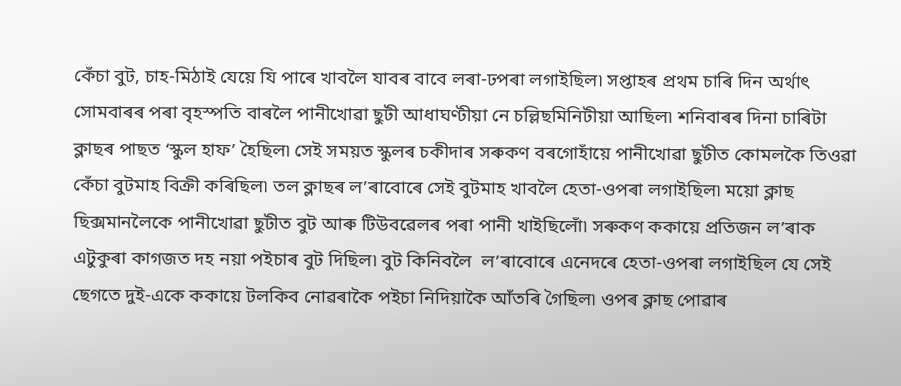কেঁচা বুট, চাহ-মিঠাই যেয়ে‍ যি পাৰে খাবলৈ যাবৰ বাবে লৰা-ঢপৰা লগাইছিল৷ সপ্তাহৰ প্ৰথম চাৰি দিন অৰ্থাৎ সোমবাৰৰ পৰা বৃহস্পতি বাৰলৈ পানীখোৱা ছুটী আধাঘণ্টীয়া নে চল্লিছমিনিটীয়া আছিল৷ শনিবাৰৰ দিনা চাৰিটা ক্লাছৰ পাছত ‘স্কুল হাফ’ হৈছিল৷ সেই সময়ত স্কুলৰ চকীদাৰ সৰুকণ বৰগোহাঁয়ে পানীখোৱা ছুটীত কোমলকৈ তিওৱা কেঁচা বুটমাহ বিক্ৰী কৰিছিল৷ তল ক্লাছৰ ল’ৰাবোৰে সেই বুটমাহ খাবলৈ হেতা-ওপৰা লগাইছিল৷ ময়ো ক্লাছ ছি‍ক্সমানলৈকে পানীখোৱা ছুটীত বুট আৰু টিউবৱেলৰ পৰা পানী খাইছিলোঁ৷ সৰুকণ ককায়ে প্ৰতিজন ল’ৰাক এটুকুৰা কাগজত দহ নয়া পইচাৰ বুট দিছিল৷ বুট কিনিবলৈ  ল’ৰাবোৰে এনেদৰে হেতা-ওপৰা লগাইছিল যে সেই ছেগতে দুই-একে ককায়ে টলকিব নোৱৰাকৈ পইচা নিদিয়াকৈ আঁতৰি গৈছিল৷ ওপৰ ক্লাছ পোৱাৰ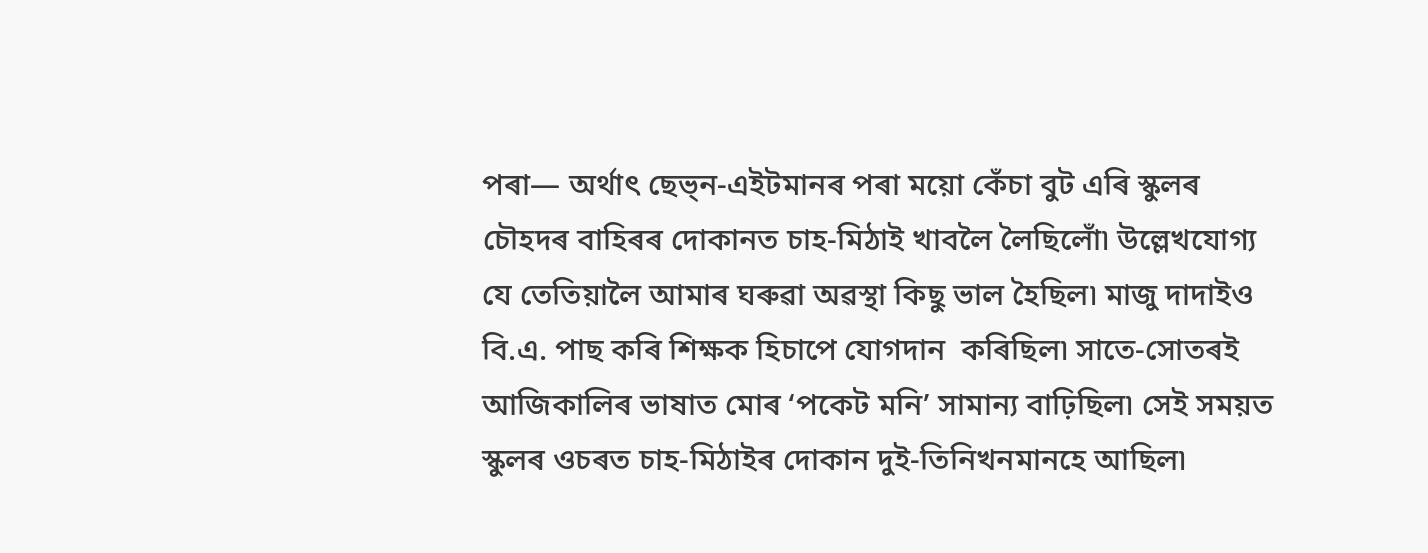পৰা— অৰ্থাৎ ছে‍ভ্‌ন-এইটমানৰ পৰা ময়ো কেঁচা বুট এৰি স্কুলৰ চৌহদৰ বাহিৰৰ দোকানত চাহ-মিঠাই খাবলৈ লৈছিলোঁ৷ উল্লেখযোগ্য যে তেতিয়ালৈ আমাৰ ঘৰুৱা অৱস্থা কিছু ভাল হৈছিল৷ মাজু দাদাইও বি.এ. পাছ কৰি শিক্ষক হিচাপে যোগদান  কৰিছিল৷ সাতে-সোতৰই আজিকালিৰ ভাষাত মোৰ ‘পকেট মনি‍’ সামান্য বাঢ়িছিল৷ সেই সময়ত স্কুলৰ ওচৰত চাহ-মিঠাইৰ দোকান দুই-তিনিখনমানহে আছিল৷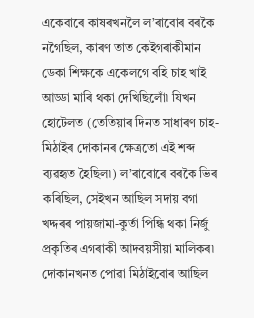একেবাৰে কাষৰখনলৈ ল’ৰাবোৰ বৰকৈ নগৈছিল, কাৰণ তাত কেইগৰাকীমান ডেকা শিক্ষকে একেলগে বহি চাহ খাই আড্ডা মাৰি থকা দেখিছিলোঁ৷ যিখন হোটেলত (তেতিয়াৰ দিনত সাধাৰণ চাহ-মিঠাইৰ দোকানৰ ক্ষেত্ৰতো এই শব্দ ব্যৱহৃত হৈছিল৷) ল’ৰাবোৰে বৰকৈ ভিৰ কৰিছিল, সেইখন আছিল সদায় বগা খদ্দৰৰ পায়জামা-কুৰ্তা পিন্ধি থকা নিৰ্জু প্ৰকৃতিৰ এগৰাকী আদবয়সীয়া মালিকৰ৷ দোকানখনত পোৱা মিঠাইবোৰ আছিল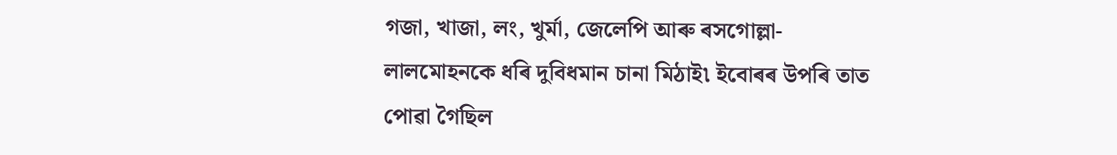গজা, খাজা, লং, খুৰ্মা, জেলেপি আৰু ৰসগোল্লা-লালমোহনকে ধৰি দুবিধমান চানা মিঠাই৷ ইবোৰৰ উপৰি তাত পোৱা গৈছিল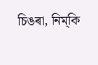চিঙৰা, নিম্‌কি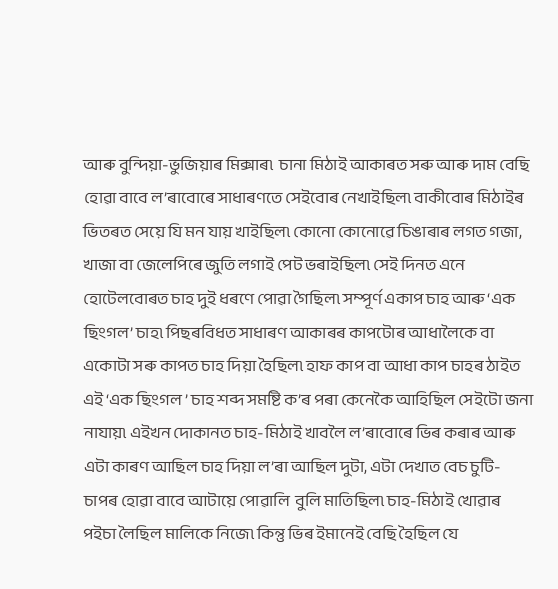আৰু বুন্দিয়া-ভুজিয়াৰ মিক্সাৰ৷  চানা মিঠাই আকাৰত সৰু আৰু দাম বেছি হোৱা বাবে ল’ৰাবোৰে সাধাৰণতে সেইবোৰ নেখাইছিল৷ বাকীবোৰ মিঠাইৰ ভিতৰত সেয়ে যি মন যায় খাইছিল৷ কোনো কোনোৱে চিঙাৰাৰ লগত গজা, খাজা বা জেলেপিৰে জুতি লগাই পেট ভৰাইছিল৷ সেই দিনত এনে হোটেলবোৰত চাহ দুই ধৰণে পোৱা গৈছিল৷ সম্পূৰ্ণ একাপ চাহ আৰু ‘এক ছিংগল’ চাহ৷ পিছৰবিধত সাধাৰণ আকাৰ‍ৰ কাপটোৰ আধালৈকে বা একোটা সৰু কাপত চাহ দিয়া হৈছিল৷ হাফ কাপ বা আধা কাপ চাহৰ ঠাইত এই ‘এক ছিংগল ’ চাহ শব্দ সমষ্টি ক’ৰ পৰা কেনেকৈ আহিছিল সেইটো জনা নাযায়৷ এইখন দোকানত চাহ-মিঠাই খাবলৈ ল’ৰাবোৰে ভিৰ কৰাৰ আৰু এটা কাৰণ আছিল চাহ দিয়া ল’ৰা আছিল দুটা, এটা দেখাত বেচ চুটি-চাপৰ হোৱা বাবে আটায়ে পোৱালি  বুলি মাতিছিল৷ চাহ-মিঠাই খোৱাৰ পইচা লৈছিল মালিকে নিজে৷ কিন্তু ভিৰ ইমানেই বেছি হৈছিল যে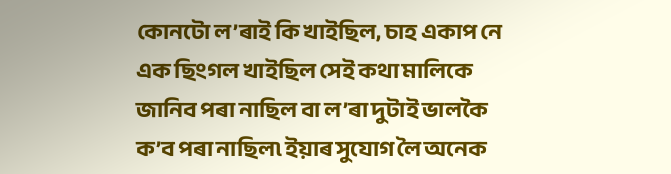কোনটো ল’ৰাই কি খাইছিল, চাহ একাপ নে এক ছিংগল খাইছিল সেই কথা মালিকে জানিব পৰা নাছিল বা ল’ৰা দুটাই ভালকৈ ক’ব পৰা নাছিল৷ ইয়াৰ সুযোগ লৈ অনেক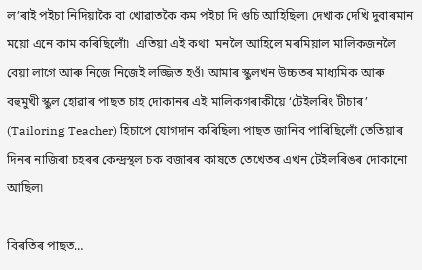ল’ৰাই পইচা নিদিয়াকৈ বা খোৱাতকৈ কম পইচা দি গুচি আহিছিল৷ দেখাক দেখি দুবাৰমান ময়ো এনে কাম কৰিছিলোঁ৷  এতিয়া এই কথা  মনলৈ আহিলে মৰমিয়াল মালিকজনলৈ বেয়া লাগে আৰু নিজে নিজেই লজ্জিত হওঁ৷ আমাৰ স্কুলখন উচ্চতৰ মাধ্যমিক আৰু বহুমুখী স্কুল হোৱাৰ পাছত চাহ দোকানৰ এই মালিকগৰাকীয়ে ‘টেইলৰিং টীচাৰ’ (Tailoring Teacher) হিচাপে যোগদান কৰিছিল৷ পাছত জানিব পাৰিছিলোঁ তেতিয়াৰ দিনৰ নাজিৰা চহৰৰ কেন্দ্ৰস্থল চক বজাৰৰ কাষতে তেখেতৰ এখন টেইলৰিঙৰ দোকানো আছিল৷

বিৰতিৰ পাছত…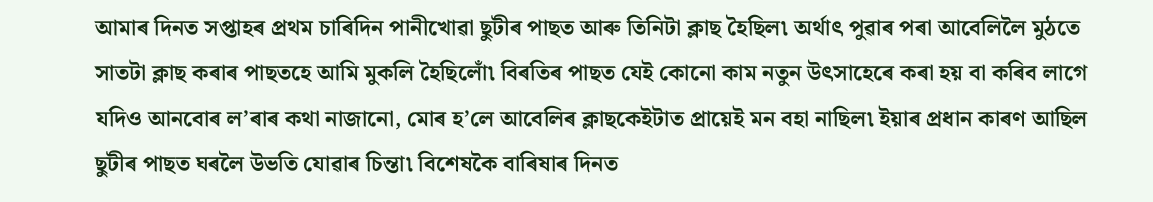আমাৰ দিনত সপ্তাহৰ প্ৰথম চাৰিদিন পানীখোৱা ছুটীৰ পাছত আৰু তিনিটা ক্লাছ হৈছিল৷ অৰ্থাৎ পুৱাৰ পৰা আবেলিলৈ মুঠতে সাতটা ক্লাছ কৰাৰ পাছতহে আমি মুকলি হৈছিলোঁ৷ বিৰতিৰ পাছত যেই কোনো কাম নতুন উৎসাহেৰে কৰা হয় বা কৰিব লাগে যদিও আনবোৰ ল’ৰাৰ কথা নাজানো, মোৰ হ’লে আবেলিৰ ক্লাছকেইটাত প্ৰায়েই মন বহা নাছিল৷ ইয়াৰ প্ৰধান কাৰণ আছিল ছুটীৰ পাছত ঘৰলৈ উভতি যোৱাৰ চিন্তা৷ বিশেষকৈ বাৰিষাৰ দিনত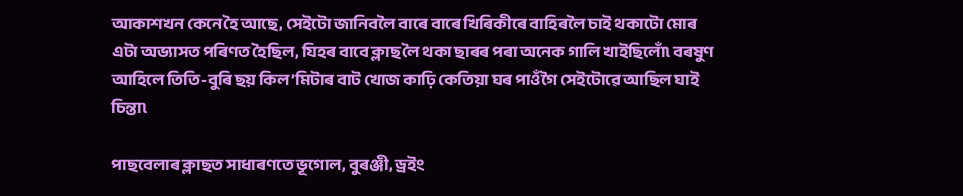আকাশখন কেনে হৈ আছে, সেইটো জানিবলৈ বাৰে বাৰে খিৰিকীৰে বাহিৰলৈ চাই থকাটো মোৰ এটা অভ্যাসত পৰিণত হৈছিল, যিহৰ বাবে ক্লাছ লৈ থকা ছাৰৰ পৰা অনেক গালি খাইছিলোঁ৷ বৰষুণ আহিলে তিতি-বুৰি ছয় কিল’মিটাৰ বাট খোজ কাঢ়ি কেতিয়া ঘৰ পাওঁগৈ সেইটোৱে আছিল ঘাই চিন্তা৷

পাছবেলাৰ ক্লাছত সাধাৰণতে ভূগোল, বুৰঞ্জী, ড্ৰইং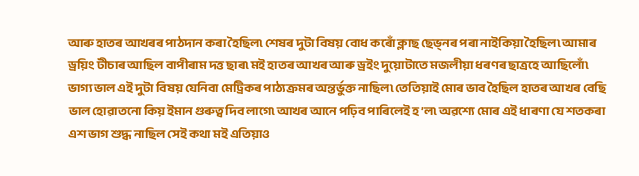আৰু হাতৰ আখৰৰ পাঠদান কৰা হৈছিল৷ শেষৰ দুটা বিষয় বোধ কৰোঁ ক্লাছ ছেভ্‌নৰ পৰা নাইকিয়া হৈছিল৷ আমাৰ ড্ৰয়িং টীচাৰ আছিল বাপীৰাম দত্ত ছাৰ৷ মই হাতৰ আখৰ আৰু ড্ৰইং দুয়োটাতে মজলীয়া ধৰণৰ ছাত্ৰহে আছিলোঁ৷ ভাগ্য ভাল এই দুটা বিষয় যেনিবা মেট্ৰিকৰ পাঠ্যক্ৰমৰ অন্তৰ্ভুক্ত নাছিল৷ তেতিয়াই মোৰ ভাব হৈছিল হাতৰ আখৰ বেছি ভাল হোৱাতনো কিয় ইমান গুৰুত্ব দিব লাগে৷ আখৰ আনে পঢ়িব পাৰিলেই হ’ল৷ অৱশ্যে মোৰ এই ধাৰণা যে শতকৰা এশ ভাগ শুদ্ধ নাছিল সেই কথা মই এতিয়াও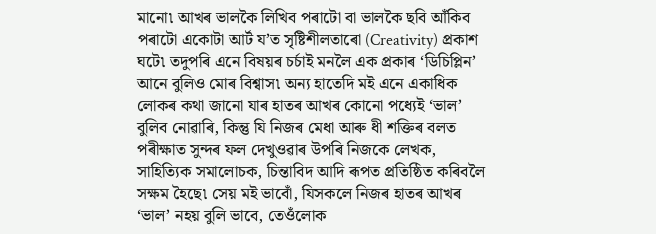মানো৷ আখৰ ভালকৈ লিখিব পৰাটো বা ভালকৈ ছবি আঁকিব পৰাটো একোটা আৰ্ট য’ত সৃষ্টিশীলতাৰো (Creativity) প্ৰকাশ  ঘটে৷ তদুপৰি এনে বিষয়ৰ চৰ্চাই মনলৈ এক প্ৰকাৰ ‘ডিচিপ্লিন’ আনে বুলিও মোৰ বিশ্বাস৷ অন্য হাতেদি মই এনে একাধিক লোকৰ কথা জানো যাৰ হাতৰ আখৰ কোনো পধ্যেই ‘ভাল’ বুলিব নোৱাৰি, কিন্তু যি নিজৰ মেধা আৰু ধী শক্তিৰ বলত পৰীক্ষাত সুন্দৰ ফল দেখুওৱাৰ উপৰি নিজকে লেখক, সাহিত্যিক সমালোচক, চিন্তাবিদ আদি ৰূপত প্ৰতিষ্ঠিত কৰিবলৈ সক্ষম হৈছে৷ সেয় মই ভাবোঁ, যিসকলে নিজৰ হাতৰ আখৰ ‘ভাল’ নহয় বুলি ভাবে, তেওঁলোক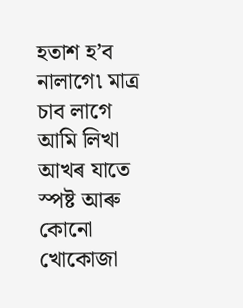হতাশ হ’ব নালাগে৷ মাত্ৰ চাব লাগে আমি লিখা আখৰ যাতে স্পষ্ট আৰু কোনো খোকোজা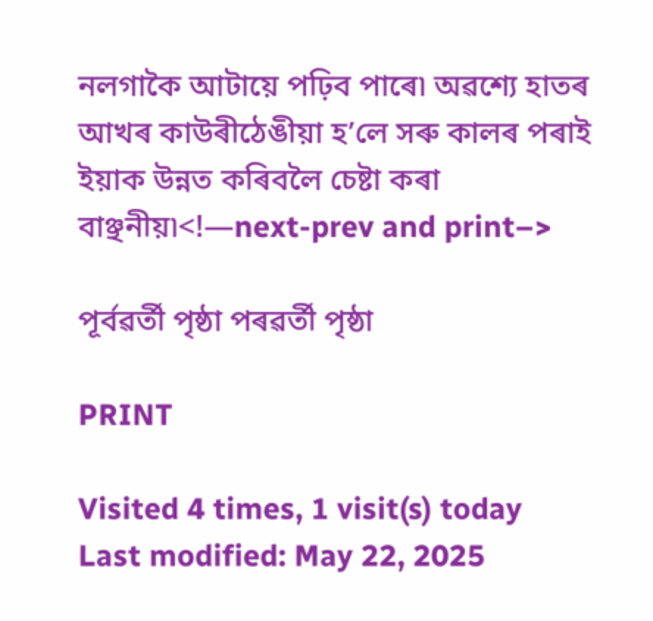নলগাকৈ আটায়ে পঢ়িব পাৰে৷ অৱশ্যে হাতৰ আখৰ কাউৰীঠেঙীয়া হ’লে সৰু কালৰ পৰাই ইয়াক উন্নত কৰিবলৈ চেষ্টা কৰা বাঞ্ছনীয়৷<!—next-prev and print–>

পূৰ্বৱৰ্তী পৃষ্ঠা পৰৱৰ্তী পৃষ্ঠা

PRINT

Visited 4 times, 1 visit(s) today
Last modified: May 22, 2025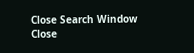Close Search Window
Close